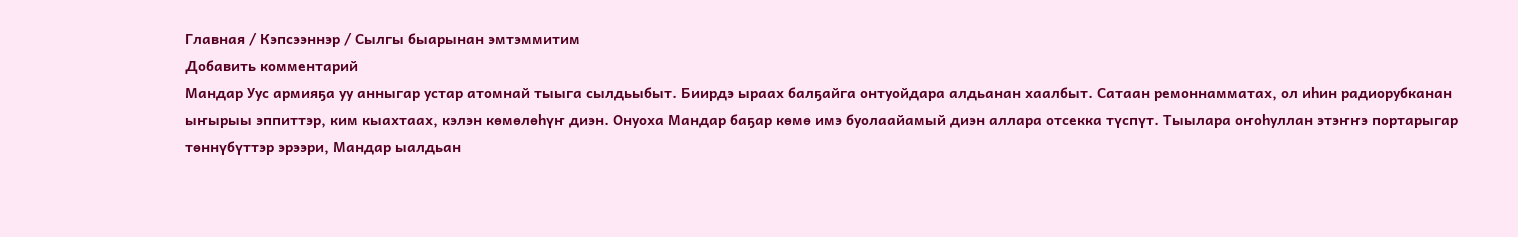Главная / Кэпсээннэр / Сылгы быарынан эмтэммитим
Добавить комментарий
Мандар Уус армияҕа уу анныгар устар атомнай тыыга сылдьыбыт. Биирдэ ыраах балҕайга онтуойдара алдьанан хаалбыт. Сатаан ремоннамматах, ол иһин радиорубканан ыҥырыы эппиттэр, ким кыахтаах, кэлэн көмөлөһүҥ диэн. Онуоха Мандар баҕар көмө имэ буолаайамый диэн аллара отсекка түспүт. Тыылара оҥоһуллан этэҥҥэ портарыгар төннүбүттэр эрээри, Мандар ыалдьан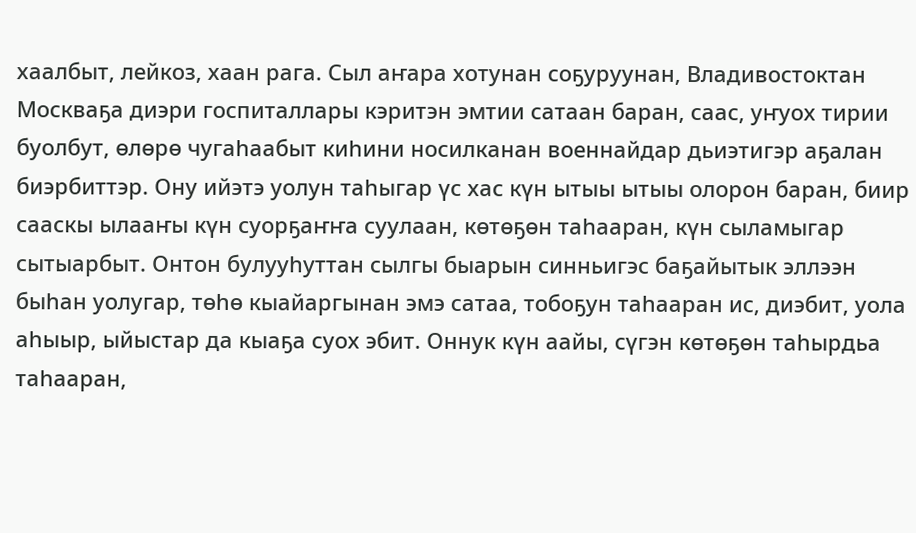хаалбыт, лейкоз, хаан рага. Сыл аҥара хотунан соҕуруунан, Владивостоктан Москваҕа диэри госпиталлары кэритэн эмтии сатаан баран, саас, уҥуох тирии буолбут, өлөрө чугаһаабыт киһини носилканан военнайдар дьиэтигэр аҕалан биэрбиттэр. Ону ийэтэ уолун таһыгар үс хас күн ытыы ытыы олорон баран, биир сааскы ылааҥы күн суорҕаҥҥа суулаан, көтөҕөн таһааран, күн сыламыгар сытыарбыт. Онтон булууһуттан сылгы быарын синньигэс баҕайытык эллээн быһан уолугар, төһө кыайаргынан эмэ сатаа, тобоҕун таһааран ис, диэбит, уола аһыыр, ыйыстар да кыаҕа суох эбит. Оннук күн аайы, сүгэн көтөҕөн таһырдьа таһааран,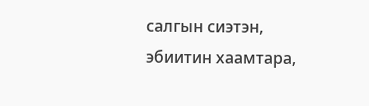салгын сиэтэн, эбиитин хаамтара,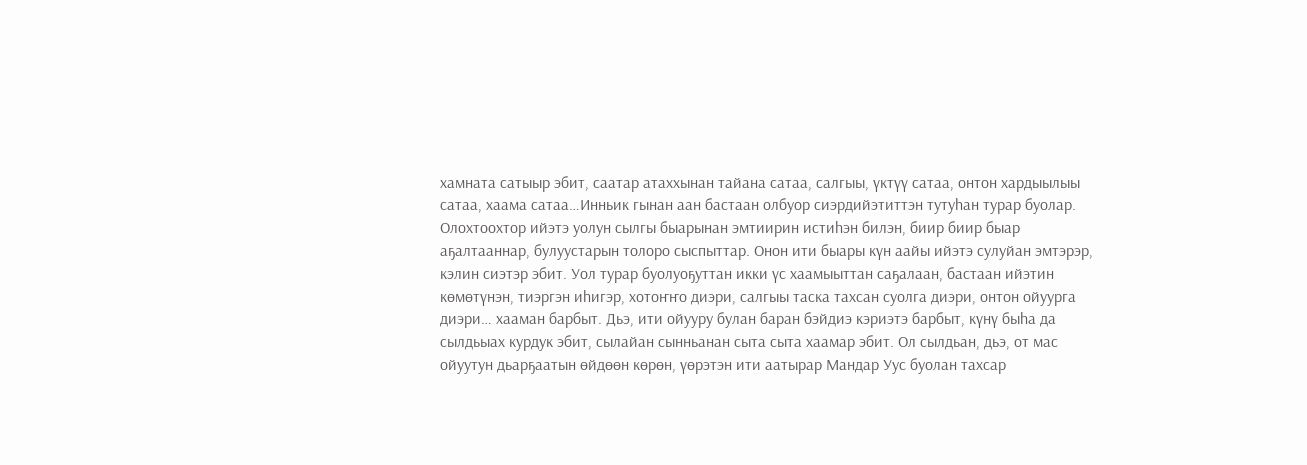хамната сатыыр эбит, саатар атаххынан тайана сатаа, салгыы, үктүү сатаа, онтон хардыылыы сатаа, хаама сатаа…Инньик гынан аан бастаан олбуор сиэрдийэтиттэн тутуһан турар буолар. Олохтоохтор ийэтэ уолун сылгы быарынан эмтиирин истиһэн билэн, биир биир быар аҕалтааннар, булуустарын толоро сыспыттар. Онон ити быары күн аайы ийэтэ сулуйан эмтэрэр, кэлин сиэтэр эбит. Уол турар буолуоҕуттан икки үс хаамыыттан саҕалаан, бастаан ийэтин көмөтүнэн, тиэргэн иһигэр, хотоҥҥо диэри, салгыы таска тахсан суолга диэри, онтон ойуурга диэри… хааман барбыт. Дьэ, ити ойууру булан баран бэйдиэ кэриэтэ барбыт, күнү быһа да сылдьыах курдук эбит, сылайан сынньанан сыта сыта хаамар эбит. Ол сылдьан, дьэ, от мас ойуутун дьарҕаатын өйдөөн көрөн, үөрэтэн ити аатырар Мандар Уус буолан тахсар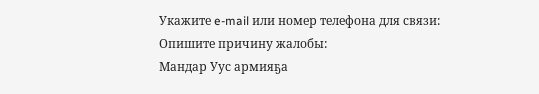Укажите e-mail или номер телефона для связи:
Опишите причину жалобы:
Мандар Уус армияҕа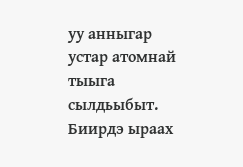уу анныгар устар атомнай тыыга сылдьыбыт. Биирдэ ыраах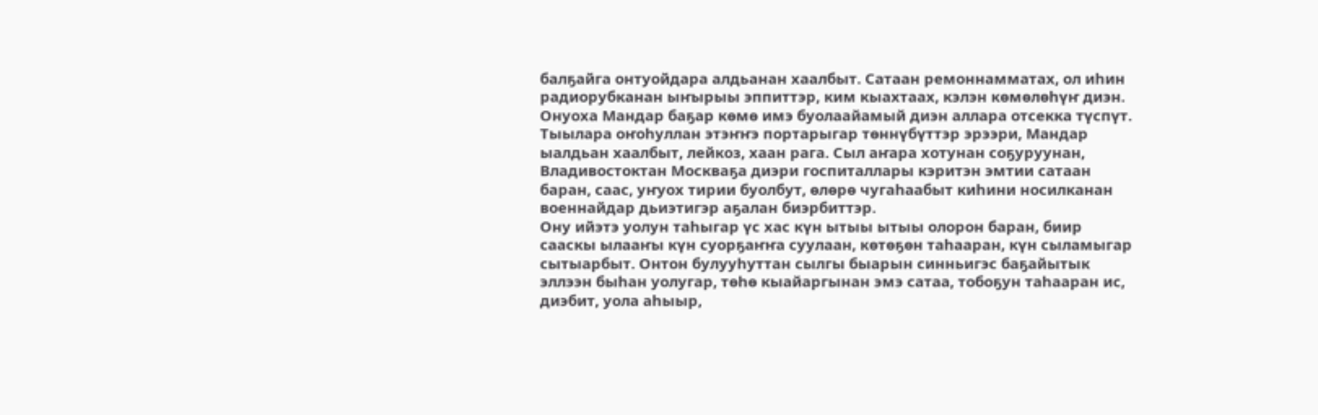балҕайга онтуойдара алдьанан хаалбыт. Сатаан ремоннамматах, ол иһин радиорубканан ыҥырыы эппиттэр, ким кыахтаах, кэлэн көмөлөһүҥ диэн. Онуоха Мандар баҕар көмө имэ буолаайамый диэн аллара отсекка түспүт. Тыылара оҥоһуллан этэҥҥэ портарыгар төннүбүттэр эрээри, Мандар ыалдьан хаалбыт, лейкоз, хаан рага. Сыл аҥара хотунан соҕуруунан, Владивостоктан Москваҕа диэри госпиталлары кэритэн эмтии сатаан баран, саас, уҥуох тирии буолбут, өлөрө чугаһаабыт киһини носилканан военнайдар дьиэтигэр аҕалан биэрбиттэр.
Ону ийэтэ уолун таһыгар үс хас күн ытыы ытыы олорон баран, биир сааскы ылааҥы күн суорҕаҥҥа суулаан, көтөҕөн таһааран, күн сыламыгар сытыарбыт. Онтон булууһуттан сылгы быарын синньигэс баҕайытык эллээн быһан уолугар, төһө кыайаргынан эмэ сатаа, тобоҕун таһааран ис, диэбит, уола аһыыр,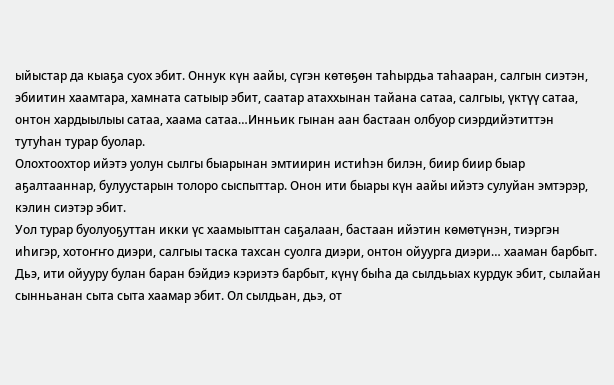ыйыстар да кыаҕа суох эбит. Оннук күн аайы, сүгэн көтөҕөн таһырдьа таһааран, салгын сиэтэн, эбиитин хаамтара, хамната сатыыр эбит, саатар атаххынан тайана сатаа, салгыы, үктүү сатаа, онтон хардыылыы сатаа, хаама сатаа…Инньик гынан аан бастаан олбуор сиэрдийэтиттэн тутуһан турар буолар.
Олохтоохтор ийэтэ уолун сылгы быарынан эмтиирин истиһэн билэн, биир биир быар аҕалтааннар, булуустарын толоро сыспыттар. Онон ити быары күн аайы ийэтэ сулуйан эмтэрэр, кэлин сиэтэр эбит.
Уол турар буолуоҕуттан икки үс хаамыыттан саҕалаан, бастаан ийэтин көмөтүнэн, тиэргэн иһигэр, хотоҥҥо диэри, салгыы таска тахсан суолга диэри, онтон ойуурга диэри… хааман барбыт. Дьэ, ити ойууру булан баран бэйдиэ кэриэтэ барбыт, күнү быһа да сылдьыах курдук эбит, сылайан сынньанан сыта сыта хаамар эбит. Ол сылдьан, дьэ, от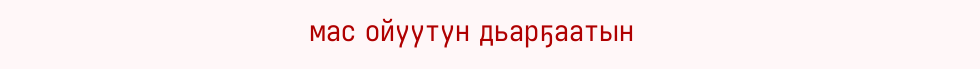мас ойуутун дьарҕаатын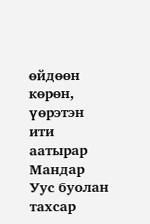өйдөөн көрөн, үөрэтэн ити аатырар Мандар Уус буолан тахсар